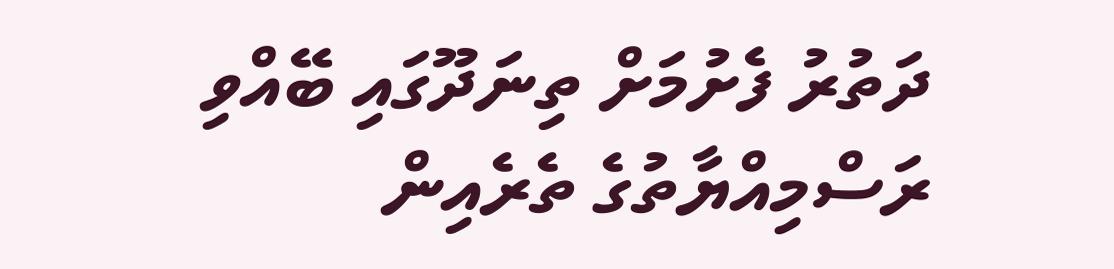ދަތުރު ފެށުމަށް ތިނަދޫގައި ބޭއްވި ރަސްމިއްޔާތުގެ ތެރެއިން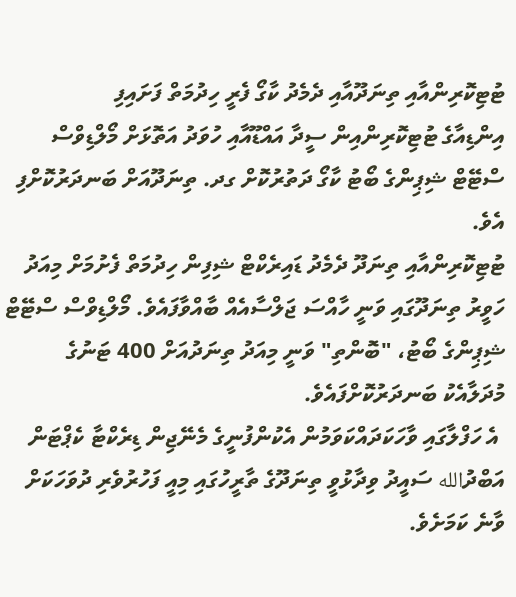ޓުޓިކޮރިންއާއި ތިނަދޫއާއި ދެމެދު ކާގޯ ފެރީ ހިދުމަތް ފަށައިފި
އިންޑިއާގެ ޓުޓިކޮރިންއިން ސީދާ އައްޑޫއާއި ހުވަދު އަތޮޅަށް މޯލްޑިވްސް ސްޓޭޓް ޝިޕިންގެ ބޯޓު ކާގޯ ދަތުރުކޮށް ގދ. ތިނަދޫއަށް ބަނދަރުކޮށްފި އެވެ.
ޓުޓިކޮރިންއާއި ތިނަދޫ ދެމެދު ޑައިރެކްޓް ޝިފިން ހިދުމަތް ފެށުމަށް މިއަދު ހަވީރު ތިނަދޫގައި ވަނީ ހާއްސަ ޖަލްސާއެއް ބާއްވާފައެވެ. މޯލްޑިވްސް ސްޓޭޓް ޝިޕިންގެ ބޯޓު، "ބޮންތި" ވަނީ މިއަދު ތިނަދުއަށް 400 ޓަނުގެ މުދަލާއެކު ބަނދަރުކޮށްފައެވެ.
 އެ ހަފްލާގައި ވާހަކަދައްކަވަމުން އެކުންފުނީގެ މެނޭޖިން ޑިރެކްޓާ ކެޕްޓަން އަބްދުالله ސައީދު ވިދާޅުވީ ތިނަދޫގެ ތާރީހުގައި މިއީ ފަހުރުވެރި ދުވަހަކަށް ވާނެ ކަމަށެވެ.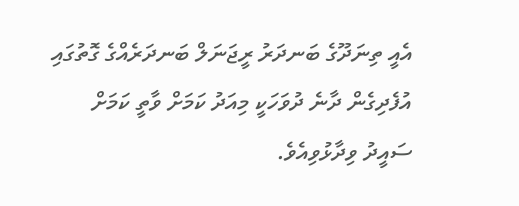އެއީ ތިނަދޫގެ ބަނދަރު ރީޖަނަލް ބަނދަރެއްގެ ގޮތުގައި އުފެދިގެން ދާނެ ދުވަހަކީ މިއަދު ކަމަށް ވާތީ ކަމަށް ސައީދު ވިދާޅުވިއެވެ.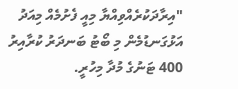"އިރާދަކުރެއްވިއްޔާ މިއީ ފެށުމެއް މިއަދު އަޅުގަނޑުމެން މި ބޯޓު ބަނދަރު ކުރާއިރު 400 ޓަނުގެ މުދާ މިހުރީ.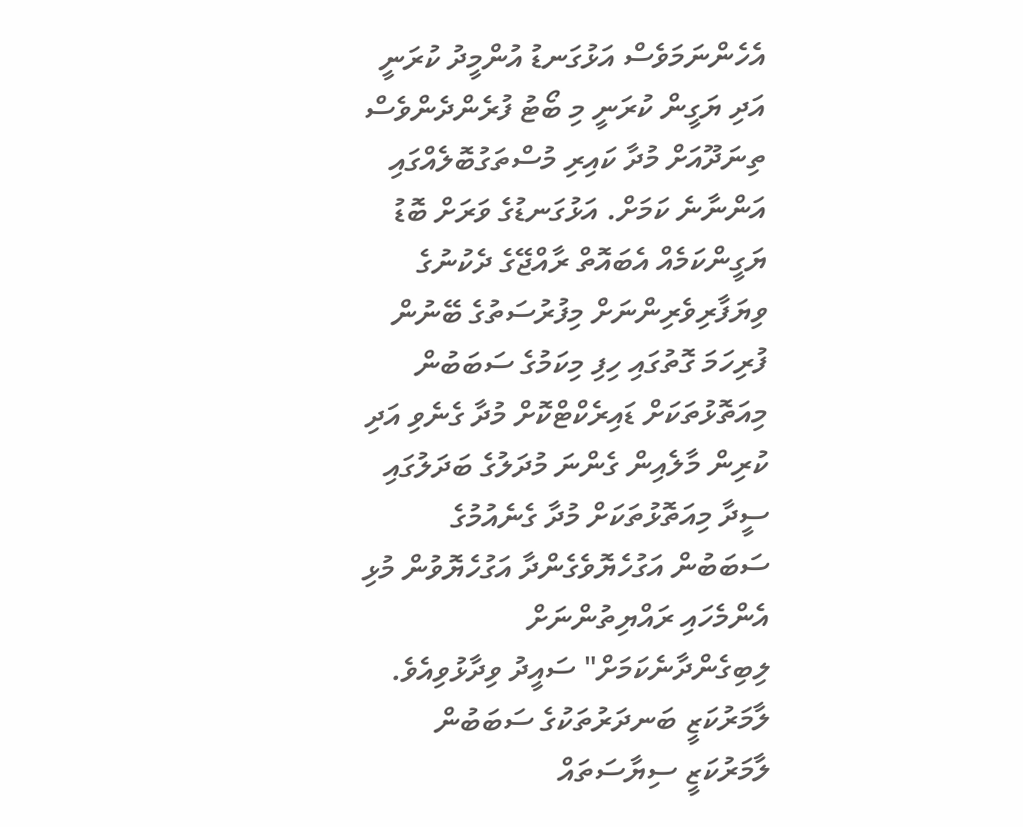އެހެންނަމަވެސް އަޅުގަނޑު އުންމީދު ކުރަނީ އަދި ޔަގީން ކުރަނީ މި ބޯޓު ފުރެންދެންވެސް ތިނަދޫއަށް މުދާ ކައިރި މުސްތަގުބޮލެއްގައި އަންނާނެ ކަމަށް. އަޅުގަނޑުގެ ވަރަށް ބޮޑު ޔަގީންކަމެއް އެބައޮތް ރާއްޖޭގެ ދެކުނުގެ ވިޔަފާރިވެރިންނަށް މިފުރުސަތުގެ ބޭނުން ފުރިހަމަ ގޮތުގައި ހިފި މިކަމުގެ ސަބަބުން މިއަތޮޅުތަކަށް ޑައިރެކްޓްކޮށް މުދާ ގެނެވި އަދި ކުރިން މާލެއިން ގެންނަ މުދަލުގެ ބަދަލުގައި ސީދާ މިއަތޮޅުތަކަށް މުދާ ގެނެއުމުގެ ސަބަބުން އަގުހެޔޮވެގެންދާ އަގުހެޔޮވުން މުޅި އެންމެހައި ރައްޔިތުންނަށް ލިބިގެންދާނެކަމަށް" ސައީދު ވިދާޅުވިއެވެ.
ލާމަރުކަޒީ ބަނދަރުތަކުގެ ސަބަބުން ލާމަރުކަޒީ ސިޔާސަތައް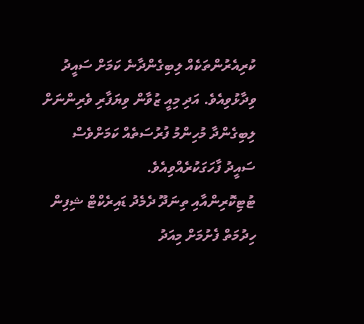ކުރިއެރުންތަކެއް ލިބިގެންދާނެ ކަމަށް ސައީދު ވިދާޅުވިއެވެ. އަދި މިއީ ޒުވާން ވިޔަފާރި ވެރިންނަށް ލިބިގެންދާ މުހިންމު ފުރުސަތެއް ކަމަށްވެސް ސައީދު ފާހަގަކުރެއްވިއެވެ.
ޓުޓިކޮރިންއާއި ތިނަދޫ ދެމެދު ޑައިރެކްޓް ޝިފިން ހިދުމަތް ފެށުމަށް މިއަދު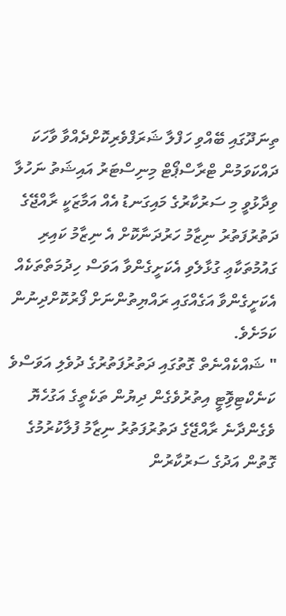ތިނަދޫގައި ބޭއްވި ހަފްލާ ޝަރަފްވެރިކޮށްދެއްވާ ވާހަކަ ދައްކަވަމުން ޓްރާސްޕޯޓް މިނިސްޓަރު އައިޝަތު ނަހުލާ ވިދާޅުވީ މި ސަރުކާރުގެ މައިގަނޑު އެއް އަމާޒަކީ ރާއްޖޭގެ ދަތުރުފަތުރު ނިޒާމު ހަރުދަނާކޮށް އެ ނިޒާމު ކައިރި ގައުމުތަކާޢި ގުޅާލެވި އެކަށީގެންވާ އަވަސް ހިދުމަތްތަކެއް އެކަށީގެންވާ އަގެއްގައި ރައްޔިތުންނަށް ފޯރުކޮށްދިނުން ކަމަށެވެ.
" ޝައްކެއްނެތް ގޮތުގައި ދަތުރުފަތުރުގެ ދުވެލި އަވަސްވެ ކަނެކްޓިވިޮޓީ އިތުރުވެގެން ދިޔުން ތަކެތީގެ އަގުހެޔޮ ވެގެންދާނެ ރާއްޖޭގެ ދަތުރުފަތުރު ނިޒާމު ފުލާކުރުމުގެ ގޮތުން އަދުގެ ސަރުކާރުން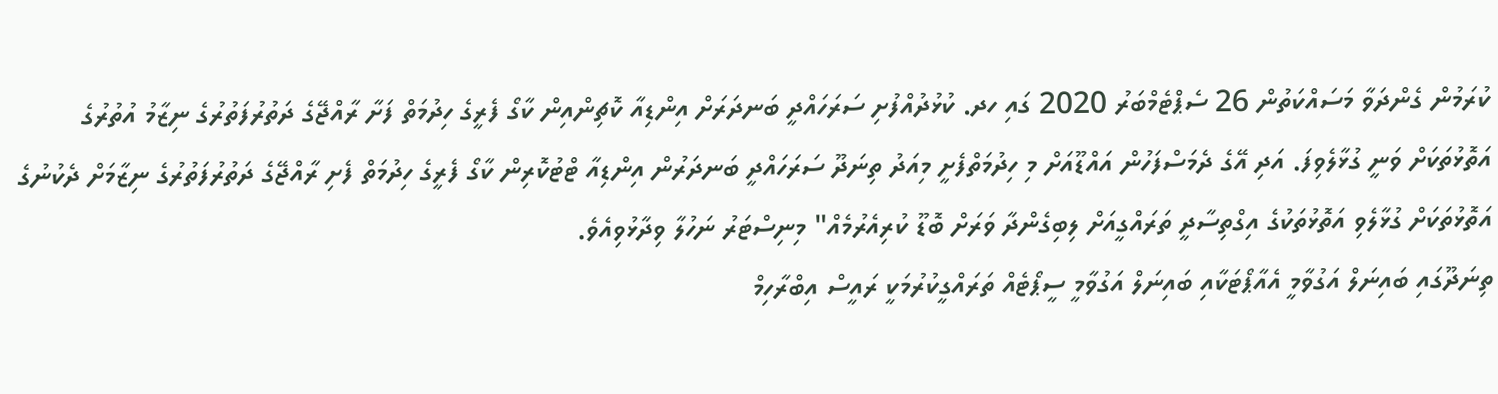ކުރަމުން ގެންދަވާ މަސައްކަތުން 26 ސެޕްޓެމްބަރު 2020 ގައި ހދ. ކުޅުދުއްފުށި ސަރަހައްދީ ބަނދަރަށް އިންޑިއާ ކޮޗިންއިން ކާގޯ ފެރީގެ ހިދުމަތް ފަށާ ރާއްޖޭގެ ދަތުރުފަތުރުގެ ނިޒާމު އުތުރުގެ އަތޮޅުތަކަށް ވަނީ ގުޅާލެވިފަ. އަދި އޭގެ ދެމަސްފަހުން އައްޑޫއަށް މި ހިދުމަތްފެށީ މިއަދު ތިނަދޫ ސަރަހައްދީ ބަނދަރުން އިންޑިއާ ޓްޓުކޮރިން ކާގޯ ފެރީގެ ހިދުމަތް ފެށި ރާއްޖޭގެ ދަތުރުފަތުރުގެ ނިޒާމަށް ދެކުނުގެ އަތޮޅުތަކަށް ގުޅާލެވި އަތޮޅުތަކުގެ އިގްތިސާދީ ތަރައްގީއަށް ލިބިގެންދާ ވަރަށް ބޮޑޫ ކުރިއެރުމެއް" މިނިސްޓަރު ނަހުލާ ވިދާޅުވިއެވެ.
ތިނަދޫގައި ބައިނަލް އަގުވާމީ އެއާޕޯޓަކާއި ބައިނަލް އަގުވާމީ ސީޕޯޓެއް ތަރައްގީކުރުމަކީ ރައީސް އިބްރާހިމް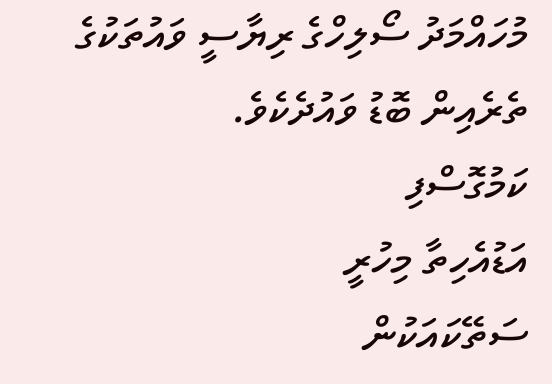މުހައްމަދު ސޯލިހްގެ ރިޔާސީ ވައުތަކުގެ ތެރެއިން ބޮޑު ވައުދެކެވެ.
ކަމުގޮސްފި
އަޑުއެހިތާ މިހުރީ
ސަތޭކައަކުން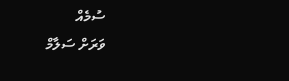ސުމެއް
ވަރަށް ސަލާމް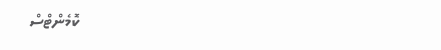ކޮމެންޓްސް